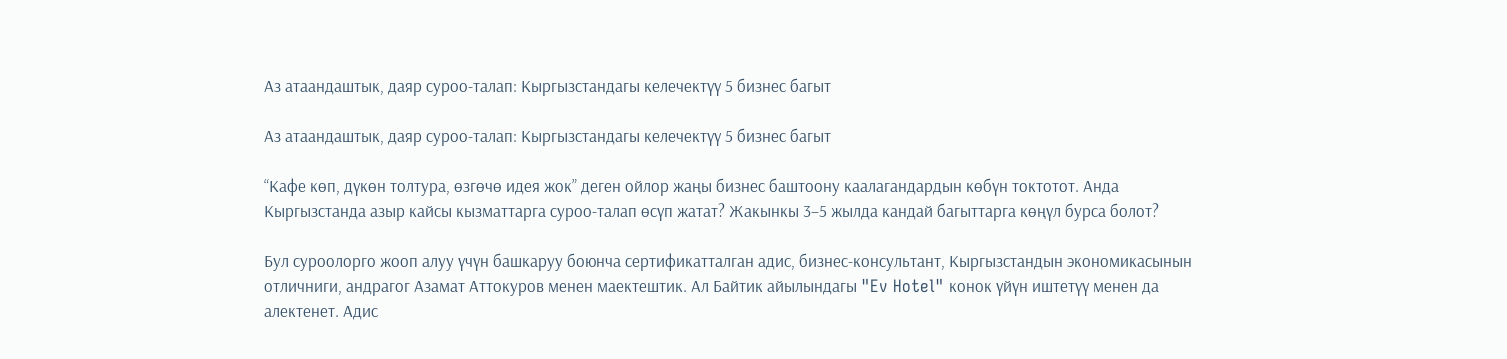Аз атаандаштык, даяр суроо-талап: Кыргызстандагы келечектүү 5 бизнес багыт

Аз атаандаштык, даяр суроо-талап: Кыргызстандагы келечектүү 5 бизнес багыт

“Кафе көп, дүкөн толтура, өзгөчө идея жок” деген ойлор жаңы бизнес баштоону каалагандардын көбүн токтотот. Анда Кыргызстанда азыр кайсы кызматтарга суроо-талап өсүп жатат? Жакынкы 3–5 жылда кандай багыттарга көңүл бурса болот?

Бул суроолорго жооп алуу үчүн башкаруу боюнча сертификатталган адис, бизнес-консультант, Кыргызстандын экономикасынын отличниги, андрагог Азамат Аттокуров менен маектештик. Ал Байтик айылындагы "Ev Hotel" конок үйүн иштетүү менен да алектенет. Адис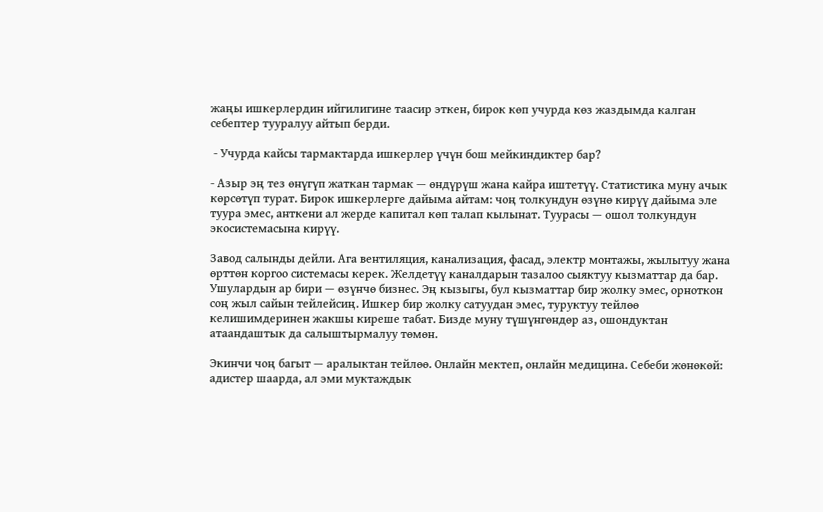жаңы ишкерлердин ийгилигине таасир эткен, бирок көп учурда көз жаздымда калган себептер тууралуу айтып берди.

 - Учурда кайсы тармактарда ишкерлер үчүн бош мейкиндиктер бар?

- Азыр эң тез өнүгүп жаткан тармак — өндүрүш жана кайра иштетүү. Статистика муну ачык көрсөтүп турат. Бирок ишкерлерге дайыма айтам: чоң толкундун өзүнө кирүү дайыма эле туура эмес, анткени ал жерде капитал көп талап кылынат. Туурасы — ошол толкундун экосистемасына кирүү.

Завод салынды дейли. Ага вентиляция, канализация, фасад, электр монтажы, жылытуу жана өрттөн коргоо системасы керек. Желдетүү каналдарын тазалоо сыяктуу кызматтар да бар. Ушулардын ар бири — өзүнчө бизнес. Эң кызыгы, бул кызматтар бир жолку эмес, орноткон соң жыл сайын тейлейсиң. Ишкер бир жолку сатуудан эмес, туруктуу тейлөө келишимдеринен жакшы киреше табат. Бизде муну түшүнгөндөр аз, ошондуктан атаандаштык да салыштырмалуу төмөн.

Экинчи чоң багыт — аралыктан тейлөө. Онлайн мектеп, онлайн медицина. Себеби жөнөкөй: адистер шаарда, ал эми муктаждык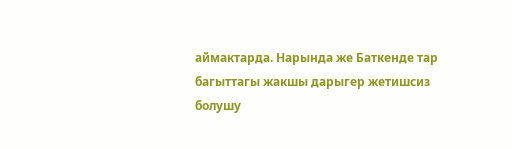аймактарда. Нарында же Баткенде тар багыттагы жакшы дарыгер жетишсиз болушу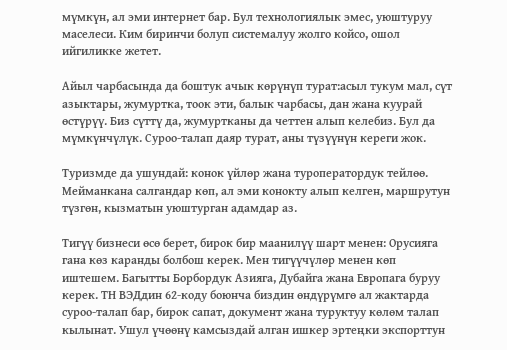мүмкүн, ал эми интернет бар. Бул технологиялык эмес, уюштуруу маселеси. Ким биринчи болуп системалуу жолго койсо, ошол ийгиликке жетет.

Айыл чарбасында да боштук ачык көрүнүп турат:асыл тукум мал, сүт азыктары, жумуртка, тоок эти, балык чарбасы, дан жана куурай өстүрүү. Биз сүттү да, жумуртканы да четтен алып келебиз. Бул да мүмкүнчүлүк. Суроо-талап даяр турат, аны түзүүнүн кереги жок.

Туризмде да ушундай: конок үйлөр жана туроператордук тейлөө. Мейманкана салгандар көп, ал эми конокту алып келген, маршрутун түзгөн, кызматын уюштурган адамдар аз.

Тигүү бизнеси өсө берет, бирок бир маанилүү шарт менен: Орусияга гана көз каранды болбош керек. Мен тигүүчүлөр менен көп иштешем. Багытты Борбордук Азияга, Дубайга жана Европага буруу керек. ТН ВЭДдин 62-коду боюнча биздин өндүрүмгө ал жактарда суроо-талап бар, бирок сапат, документ жана туруктуу көлөм талап кылынат. Ушул үчөөнү камсыздай алган ишкер эртеңки экспорттун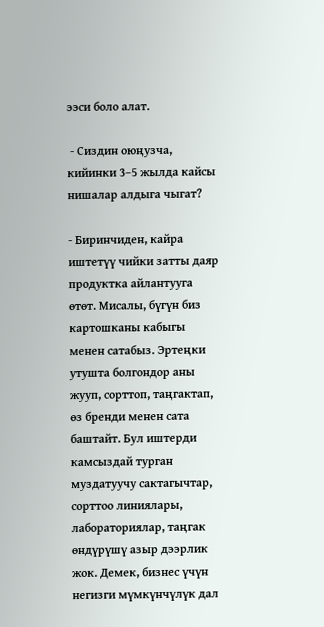ээси боло алат.

 - Сиздин оюңузча, кийинки 3–5 жылда кайсы нишалар алдыга чыгат?

- Биринчиден, кайра иштетүү чийки затты даяр продуктка айлантууга өтөт. Мисалы, бүгүн биз картошканы кабыгы менен сатабыз. Эртеңки утушта болгондор аны жууп, сорттоп, таңгактап, өз бренди менен сата баштайт. Бул иштерди камсыздай турган муздатуучу сактагычтар, сорттоо линиялары, лабораториялар, таңгак өндүрүшү азыр дээрлик жок. Демек, бизнес үчүн негизги мүмкүнчүлүк дал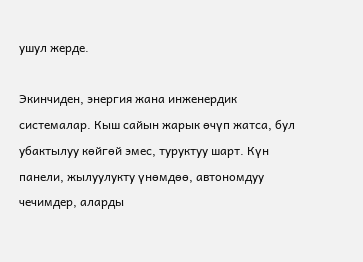ушул жерде.

Экинчиден, энергия жана инженердик системалар. Кыш сайын жарык өчүп жатса, бул убактылуу көйгөй эмес, туруктуу шарт. Күн панели, жылуулукту үнөмдөө, автономдуу чечимдер, аларды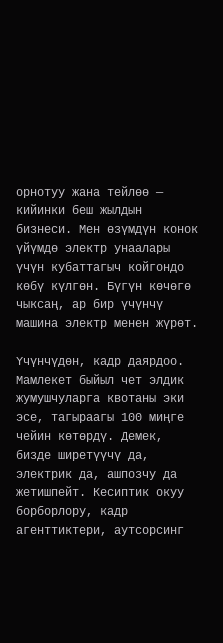орнотуу жана тейлөө — кийинки беш жылдын бизнеси. Мен өзүмдүн конок үйүмдө электр унаалары үчүн кубаттагыч койгондо көбү күлгөн. Бүгүн көчөгө чыксаң, ар бир үчүнчү машина электр менен жүрөт.

Үчүнчүдөн, кадр даярдоо. Мамлекет быйыл чет элдик жумушчуларга квотаны эки эсе, тагыраагы 100 миңге чейин көтөрдү. Демек, бизде ширетүүчү да, электрик да, ашпозчу да жетишпейт. Кесиптик окуу борборлору, кадр агенттиктери, аутсорсинг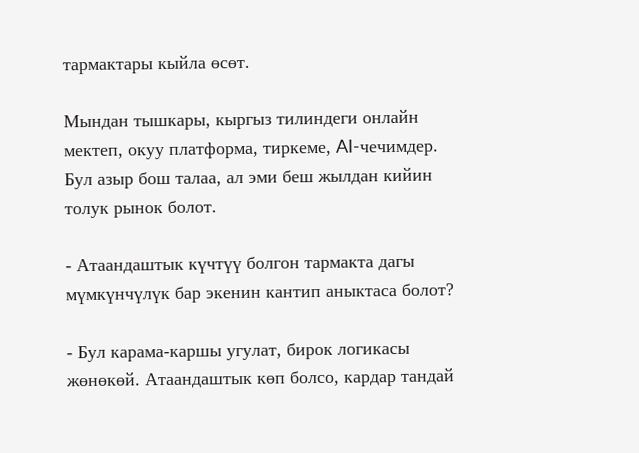тармактары кыйла өсөт.

Мындан тышкары, кыргыз тилиндеги онлайн мектеп, окуу платформа, тиркеме, AI-чечимдер. Бул азыр бош талаа, ал эми беш жылдан кийин толук рынок болот.

- Атаандаштык күчтүү болгон тармакта дагы мүмкүнчүлүк бар экенин кантип аныктаса болот?

- Бул карама-каршы угулат, бирок логикасы жөнөкөй. Атаандаштык көп болсо, кардар тандай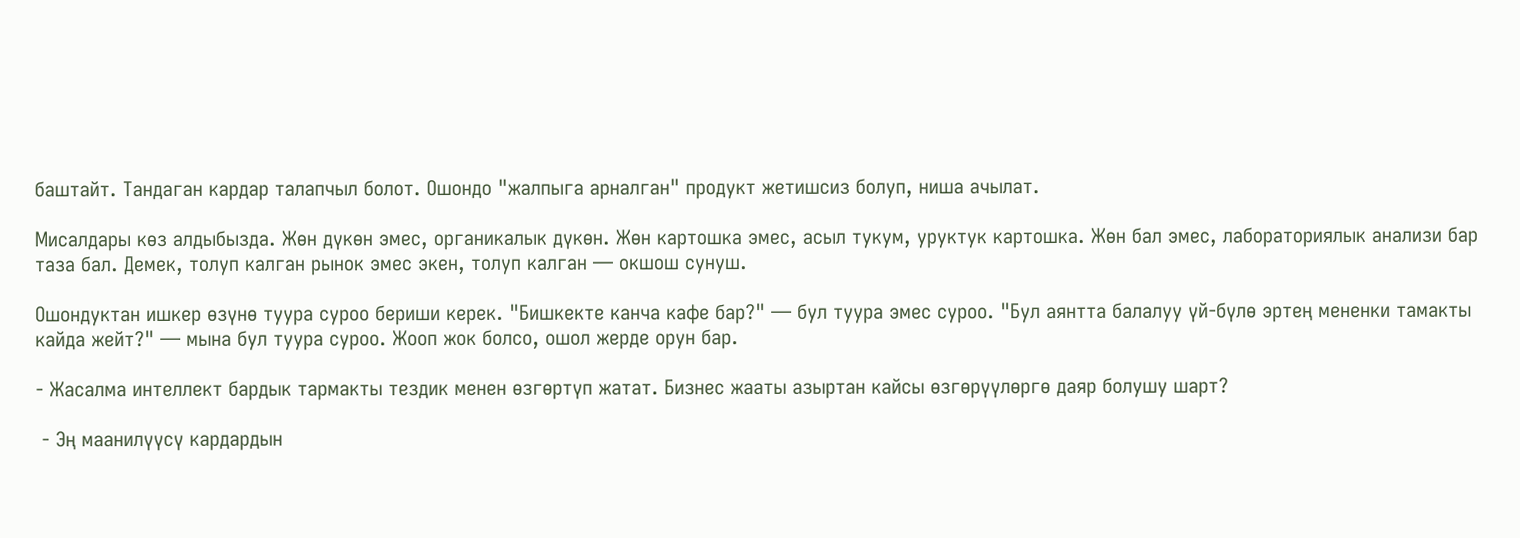баштайт. Тандаган кардар талапчыл болот. Ошондо "жалпыга арналган" продукт жетишсиз болуп, ниша ачылат.

Мисалдары көз алдыбызда. Жөн дүкөн эмес, органикалык дүкөн. Жөн картошка эмес, асыл тукум, уруктук картошка. Жөн бал эмес, лабораториялык анализи бар таза бал. Демек, толуп калган рынок эмес экен, толуп калган — окшош сунуш.

Ошондуктан ишкер өзүнө туура суроо бериши керек. "Бишкекте канча кафе бар?" — бул туура эмес суроо. "Бул аянтта балалуу үй-бүлө эртең мененки тамакты кайда жейт?" — мына бул туура суроо. Жооп жок болсо, ошол жерде орун бар.

- Жасалма интеллект бардык тармакты тездик менен өзгөртүп жатат. Бизнес жааты азыртан кайсы өзгөрүүлөргө даяр болушу шарт?

 - Эң маанилүүсү кардардын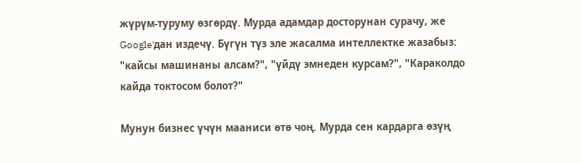жүрүм-туруму өзгөрдү. Мурда адамдар досторунан сурачу, же Google'дан издечү. Бүгүн түз эле жасалма интеллектке жазабыз: "кайсы машинаны алсам?", "үйдү эмнеден курсам?", "Караколдо кайда токтосом болот?"

Мунун бизнес үчүн мааниси өтө чоң. Мурда сен кардарга өзүң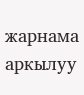жарнама аркылуу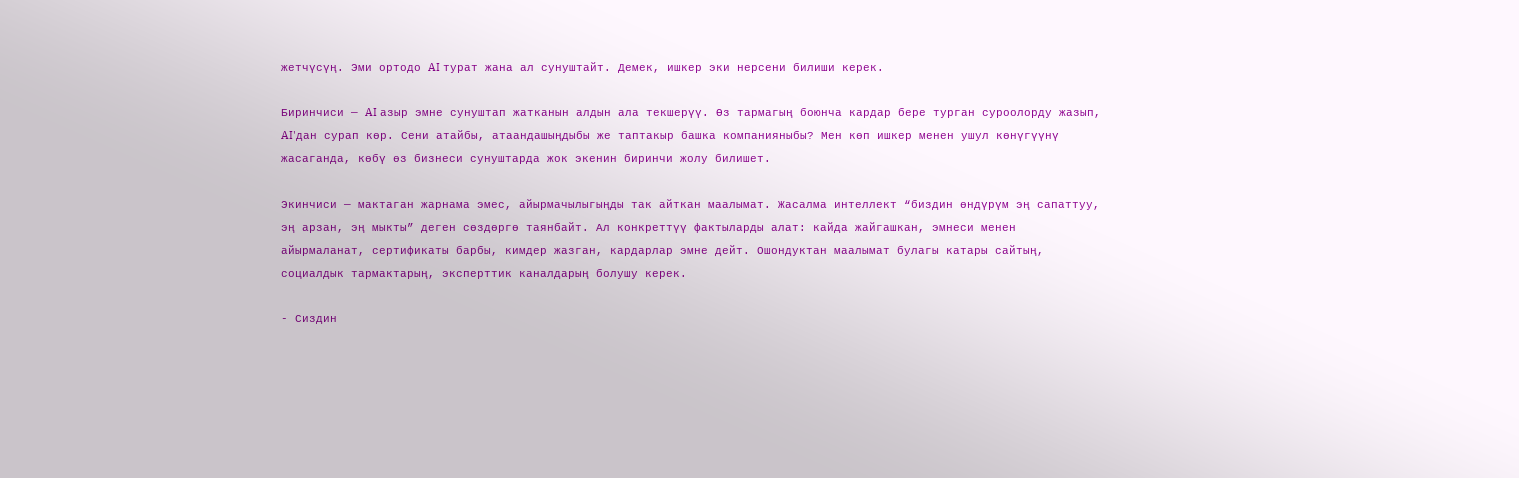жетчүсүң. Эми ортодо AI турат жана ал сунуштайт. Демек, ишкер эки нерсени билиши керек.

Биринчиси — AI азыр эмне сунуштап жатканын алдын ала текшерүү. Өз тармагың боюнча кардар бере турган суроолорду жазып, AI'дан сурап көр. Сени атайбы, атаандашыңдыбы же таптакыр башка компанияныбы? Мен көп ишкер менен ушул көнүгүүнү жасаганда, көбү өз бизнеси сунуштарда жок экенин биринчи жолу билишет.

Экинчиси — мактаган жарнама эмес, айырмачылыгыңды так айткан маалымат. Жасалма интеллект “биздин өндүрүм эң сапаттуу, эң арзан, эң мыкты” деген сөздөргө таянбайт. Ал конкреттүү фактыларды алат: кайда жайгашкан, эмнеси менен айырмаланат, сертификаты барбы, кимдер жазган, кардарлар эмне дейт. Ошондуктан маалымат булагы катары сайтың, социалдык тармактарың, эксперттик каналдарың болушу керек.

- Сиздин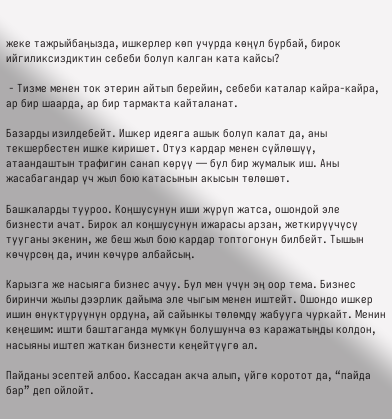жеке тажрыйбаңызда, ишкерлер көп учурда көңүл бурбай, бирок ийгиликсиздиктин себеби болуп калган ката кайсы?

 - Тизме менен ток этерин айтып берейин, себеби каталар кайра-кайра, ар бир шаарда, ар бир тармакта кайталанат.

Базарды изилдебейт. Ишкер идеяга ашык болуп калат да, аны текшербестен ишке киришет. Отуз кардар менен сүйлөшүү, атаандаштын трафигин санап көрүү — бул бир жумалык иш. Аны жасабагандар үч жыл бою катасынын акысын төлөшөт.

Башкаларды тууроо. Коңшусунун иши жүрүп жатса, ошондой эле бизнести ачат. Бирок ал коңшусунун ижарасы арзан, жеткирүүчүсү тууганы экенин, же беш жыл бою кардар топтогонун билбейт. Тышын көчүрсөң да, ичин көчүрө албайсың.

Карызга же насыяга бизнес ачуу. Бул мен үчүн эң оор тема. Бизнес биринчи жылы дээрлик дайыма эле чыгым менен иштейт. Ошондо ишкер ишин өнүктүрүүнүн ордуна, ай сайынкы төлөмдү жабууга чуркайт. Менин кеңешим: ишти баштаганда мүмкүн болушунча өз каражатыңды колдон, насыяны иштеп жаткан бизнести кеңейтүүгө ал.

Пайданы эсептей албоо. Кассадан акча алып, үйгө коротот да, “пайда бар” деп ойлойт.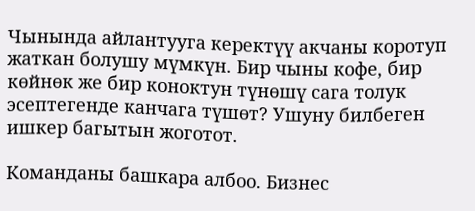Чынында айлантууга керектүү акчаны коротуп жаткан болушу мүмкүн. Бир чыны кофе, бир көйнөк же бир коноктун түнөшү сага толук эсептегенде канчага түшөт? Ушуну билбеген ишкер багытын жоготот.

Команданы башкара албоо. Бизнес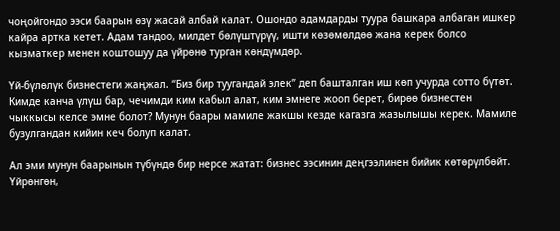чоңойгондо ээси баарын өзү жасай албай калат. Ошондо адамдарды туура башкара албаган ишкер кайра артка кетет. Адам тандоо, милдет бөлүштүрүү, ишти көзөмөлдөө жана керек болсо кызматкер менен коштошуу да үйрөнө турган көндүмдөр.

Үй-бүлөлүк бизнестеги жаңжал. “Биз бир туугандай элек” деп башталган иш көп учурда сотто бүтөт. Кимде канча үлүш бар, чечимди ким кабыл алат, ким эмнеге жооп берет, бирөө бизнестен чыккысы келсе эмне болот? Мунун баары мамиле жакшы кезде кагазга жазылышы керек. Мамиле бузулгандан кийин кеч болуп калат.

Ал эми мунун баарынын түбүндө бир нерсе жатат: бизнес ээсинин деңгээлинен бийик көтөрүлбөйт. Үйрөнгөн,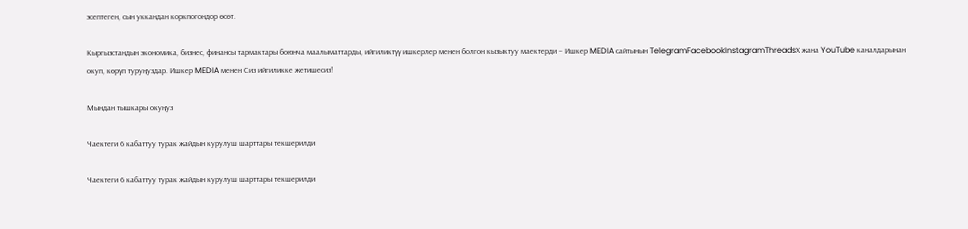эсептеген, сын уккандан коркпогондор өсөт.

Кыргызстандын экономика, бизнес, финансы тармактары боюнча маалыматтарды, ийгиликтүү ишкерлер менен болгон кызыктуу маектерди – Ишкер MEDIA сайтынын TelegramFacebookInstagramThreadsХ жана YouTube каналдарынан окуп, көрүп туруңуздар. Ишкер MEDIA менен Сиз ийгиликке жетишесиз!

Мындан тышкары окуңуз

Чаектеги 6 кабаттуу турак жайдын курулуш шарттары текшерилди

Чаектеги 6 кабаттуу турак жайдын курулуш шарттары текшерилди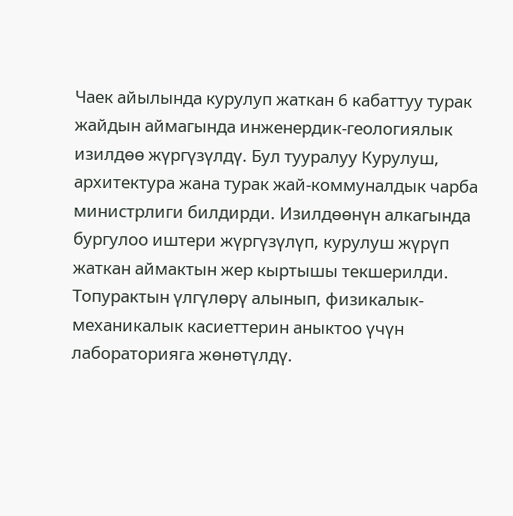Чаек айылында курулуп жаткан 6 кабаттуу турак жайдын аймагында инженердик-геологиялык изилдөө жүргүзүлдү. Бул тууралуу Курулуш, архитектура жана турак жай-коммуналдык чарба министрлиги билдирди. Изилдөөнүн алкагында бургулоо иштери жүргүзүлүп, курулуш жүрүп жаткан аймактын жер кыртышы текшерилди. Топурактын үлгүлөрү алынып, физикалык-механикалык касиеттерин аныктоо үчүн лабораторияга жөнөтүлдү.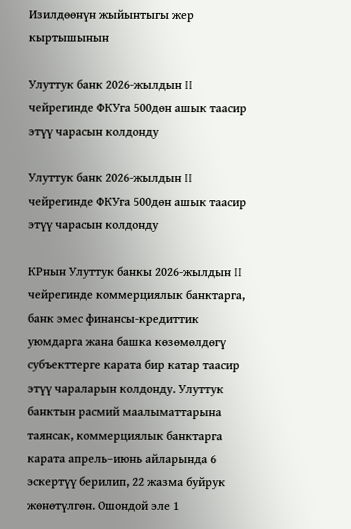Изилдөөнүн жыйынтыгы жер кыртышынын

Улуттук банк 2026-жылдын II чейрегинде ФКУга 500дөн ашык таасир этүү чарасын колдонду

Улуттук банк 2026-жылдын II чейрегинде ФКУга 500дөн ашык таасир этүү чарасын колдонду

КРнын Улуттук банкы 2026-жылдын II чейрегинде коммерциялык банктарга, банк эмес финансы-кредиттик уюмдарга жана башка көзөмөлдөгү субъекттерге карата бир катар таасир этүү чараларын колдонду. Улуттук банктын расмий маалыматтарына таянсак, коммерциялык банктарга карата апрель–июнь айларында 6 эскертүү берилип, 22 жазма буйрук жөнөтүлгөн. Ошондой эле 1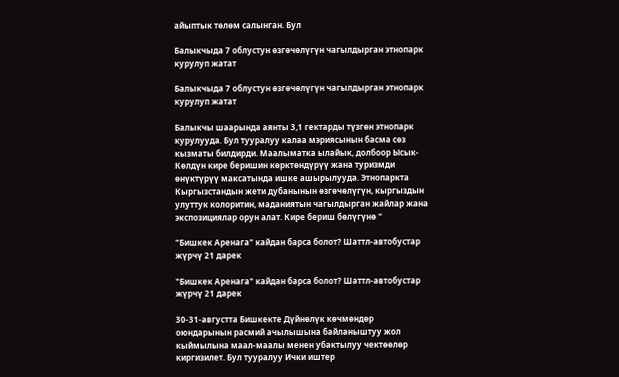айыптык төлөм салынган. Бул

Балыкчыда 7 облустун өзгөчөлүгүн чагылдырган этнопарк курулуп жатат

Балыкчыда 7 облустун өзгөчөлүгүн чагылдырган этнопарк курулуп жатат

Балыкчы шаарында аянты 3,1 гектарды түзгөн этнопарк курулууда. Бул тууралуу калаа мэриясынын басма сөз кызматы билдирди. Маалыматка ылайык, долбоор Ысык-Көлдүн кире беришин көрктөндүрүү жана туризмди өнүктүрүү максатында ишке ашырылууда. Этнопаркта Кыргызстандын жети дубанынын өзгөчөлүгүн, кыргыздын улуттук колоритин, маданиятын чагылдырган жайлар жана экспозициялар орун алат. Кире бериш бөлүгүнө "

"Бишкек Аренага" кайдан барса болот? Шаттл-автобустар жүрчү 21 дарек

"Бишкек Аренага" кайдан барса болот? Шаттл-автобустар жүрчү 21 дарек

30-31-августта Бишкекте Дүйнөлүк көчмөндөр оюндарынын расмий ачылышына байланыштуу жол кыймылына маал-маалы менен убактылуу чектөөлөр киргизилет. Бул тууралуу Ички иштер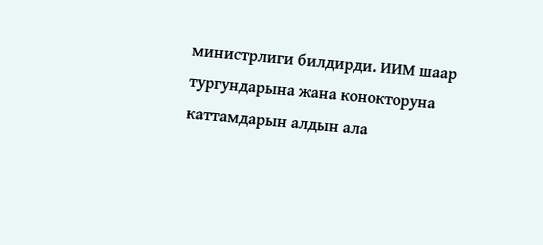министрлиги билдирди. ИИМ шаар тургундарына жана конокторуна каттамдарын алдын ала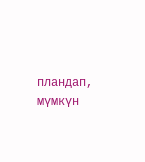пландап, мүмкүн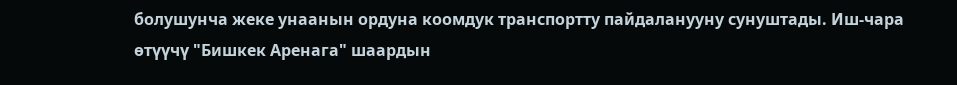болушунча жеке унаанын ордуна коомдук транспортту пайдаланууну сунуштады. Иш-чара өтүүчү "Бишкек Аренага" шаардын